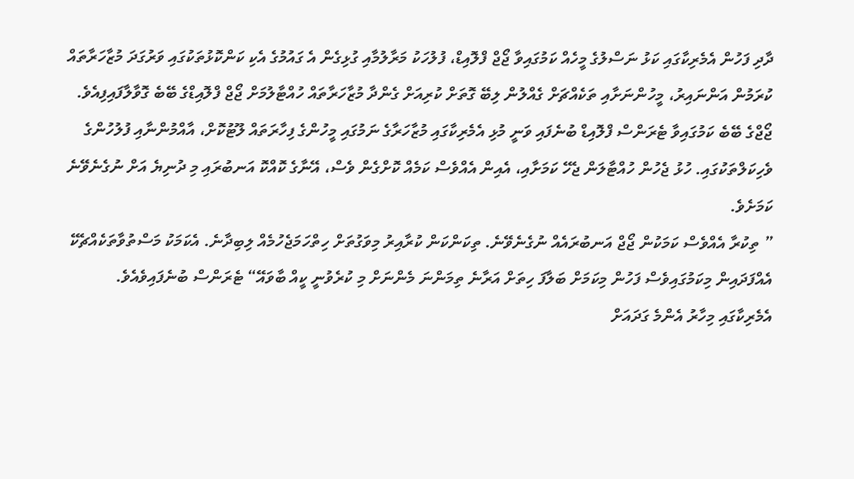ދާދި ފަހުން އެމެރިކާގައި ކަޅު ނަސްލުގެ މީހެއް ކަމުގައިވާ ޖޯޖް ފްލޮއިޑް، ފުލުހަކު މަރާލުމާއި ގުޅިގެން އެ ގައުމުގެ އެކި ކަންކޮޅުތަކުގައި ވަރުގަދަ މުޒާހަރާތައް ކުރަމުން އަންނައިރު، މީހުންނަށާއި ތަކެއްޗަށް ގެއްލުން ލިބޭ ގޮތަށް ކުރިއަށް ގެންދާ މުޒާހަރާތައް ހުއްޓާލުމަށް ޖޯޖް ފްލޮއިޑްގެ ބޭބެ ގޮވާލާފައިފިއެވެ.
ޖޯޖްގެ ބޭބެ ކަމުގައިވާ ޓެރަންސް ފްލޮއިޑް ބުނެފައި ވަނީ މުޅި އެމެރިކާގައި މުޒާހަރާގެ ނަމުގައި މީހުންގެ ފިހާރަތައް ލޫޓުކޮށް، އާއްމުންނާއި ފުލުހުންގެ ވެހިކަލްތަކުގައި. ހުޅު ޖެހުން ހުއްޓާލަން ޖެހޭ ކަމަށާއި، އެއިން އެއްވެސް ކަމެއް ކޮށްގެން ވެސް، އޭނާގެ ކޮއްކޮ އަނބުރައި މި ދުނިޔެ އަށް ނުގެނެވޭނެ ކަމަށެވެ.
” ތިކުރާ އެއްވެސް ކަމަކުން ޖޯޖް އަނބުރައެއް ނުގެނެވޭނެ. ތިކަންކަން ކުރާއިރު މިވަގުތަށް ހިތްހަމަޖެހުމެއް ލިބިދާނެ. އެކަމަކު މަސްތުވާތަކެއްޗެކޭ އެއްފަދައިން މިކަމުގައިވެސް ފަހުން މިކަމަށް ބަލާފަ ހިތަށް އަރާނެ ތިމަންނަ މެންނަށް މި ކުރެވުނީ ކީއް ބާވައޭ“ ޓެރަންސް ބުނެފައިވެއެވެ.
އެމެރިކާގައި މިހާރު އެންމެ ގަދައަށް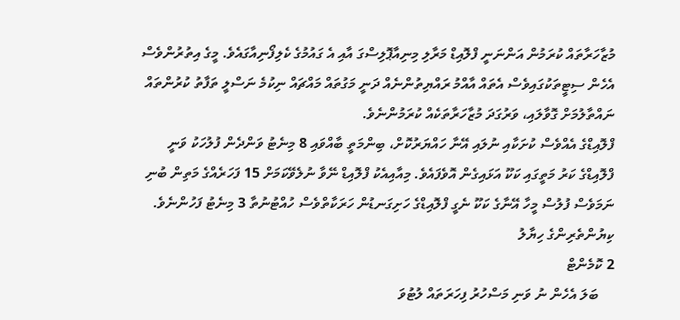މުޒާހަރާތައް ކުރަމުން އަންނަނީ ފްލޮއިޑް މަރާލި މިނިއާޕޮލިސްގަ އާއި އެ ގައުމުގެ ކެލިފޯނިއާގައެވެ. މީގެ އިތުރުންވެސް އެހެން ސިޓީތަކުގައިވެސް އެތައް އާއްމު ރައްޔިތުންނެއް ދަނީ މަގުތައް މައްޗައް ނިކުމެ ނަސްލީ ތަފާތު ކުރުންތައް ނައްތާލުމަށް ގޮވާލައި، ވަރުގަދަ މުޒާހަރާތަކެއް ކުރަމުންނެވެ.
ފްލޮއިޑްގެ އެއްވެސް ކުށަކާއި ނުލައި އޭނާ ހައްޔަރުކޮށް، ބިންމަތީ ބާއްވައި 8 މިނެޓު ވަންދެން ފުލުހަކު ވަނީ ފްލޮއިޑްގެ ކަރު މަތީގައި ކަކޫ އަޅައިގެން އޮވެފައެވެ. މިއާއިއެކު ފްލޮއިޑް ނޭވާ ނުލެވޭކަމަށް 15 ފަހަރެއްގެ މަތިން ބުނި ނަމަވެސް ފުލުސް މީހާ އޭނާގެ ކަކޫ ނެގީ ފްލޮއިޑްގެ ހަށިގަނޑުން ހަރަކާތްވެސް ހުއްޓުނުތާ 3 މިނެޓު ފަހުންނެވެ.
ކިޔުންތެރިންގެ ހިޔާލު
2 ކޮމެންޓް
    ބަލަ އެހެން ނު ވަނި މަސްހުރު ފިހަރަތައް ލުޓުވަ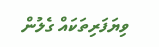ވިޔަފަރިތަކައް ގެލުން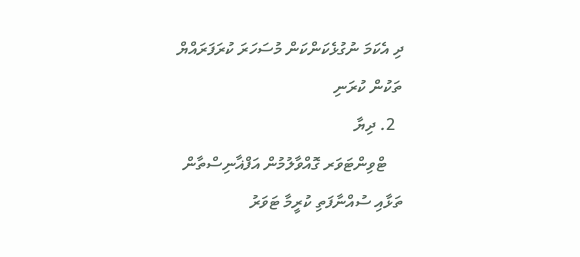ދި އެކަމަ ނުގުޅެކަންކަން މުސަހަރަ ކުރަފަރައްޔް ތަކުން ކުރަނި
  2. ދިޔާ
    ޓްވިންޓަވަރ ގޮއްވާލުމުން އަފްޣާނިސްތާން ތަޅާއި ސުއްނާފަތި ކުރީމާ ޓަވަރު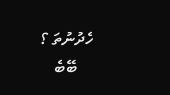ހެދުނުތަ ؟
    ބޭބެ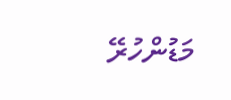މަޑުންހުރޭ